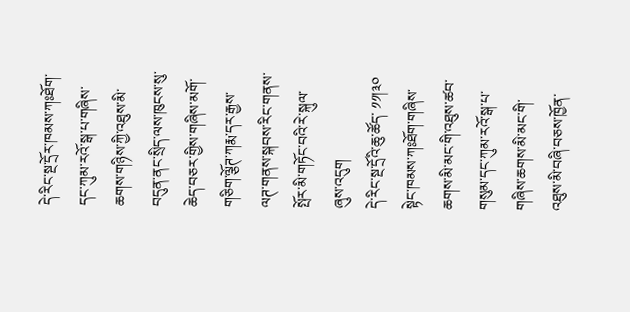དེ་རིང་སྔ་དྲོར་ཁམས་ཀཿཐོག་དང་ཀུམ་རའོ་སྒ་པ་གཞིས་ཆགས་གཉིས་ཀྱི་འཐུས་མི་བདུན་ནང་སྲིད་ལས་ཁུངས་སུ་ཆེད་བཅར་གྱིས་གཞིས་མགོ་གཅིག་ལྕོཊ་ཀརྨ་དར་རྒྱས་ལཊ་གནས་སྐབས་རིང་གནས་སྤོར་མི་གཏོང་བའི་རེ་སྐུལ་ཞུས་འདུག
དེ་རིང་སྔ་དྲོའི་ཆུ་ཚོད་ ༡༡།༣༠ སྟེང་ཁམས་ཀཿཐོག་གཞིས་ཆགས་མི་མང་གི་འཐུས་ཚབ་གསུམ་དང་ཀུམ་རའོ་སྒ་པ་གཞིས་ཆགས་མི་མང་གི་འཐུས་མི་བཞི་བཅས་ཁྱོན་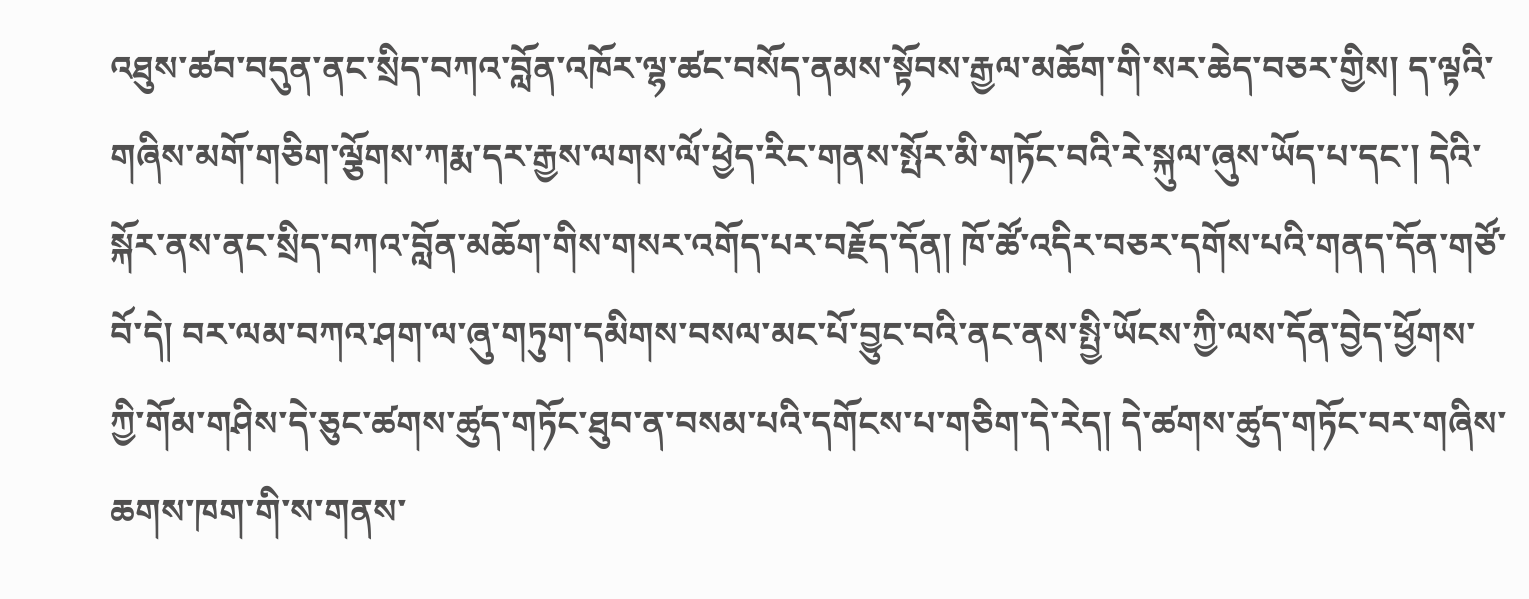འཐུས་ཚབ་བདུན་ནང་སྲིད་བཀའ་བློན་འཁོར་ལྷ་ཚང་བསོད་ནམས་སྟོབས་རྒྱལ་མཆོག་གི་སར་ཆེད་བཅར་གྱིས། ད་ལྟའི་གཞིས་མགོ་གཅིག་ལྕོགས་ཀརྨ་དར་རྒྱས་ལགས་ལོ་ཕྱེད་རིང་གནས་སྤོར་མི་གཏོང་བའི་རེ་སྐུལ་ཞུས་ཡོད་པ་དང་། དེའི་སྐོར་ནས་ནང་སྲིད་བཀའ་བློན་མཆོག་གིས་གསར་འགོད་པར་བརྗོད་དོན། ཁོ་ཚོ་འདིར་བཅར་དགོས་པའི་གནད་དོན་གཙོ་བོ་དེ། བར་ལམ་བཀའ་ཤག་ལ་ཞུ་གཏུག་དམིགས་བསལ་མང་པོ་བྱུང་བའི་ནང་ནས་སྤྱི་ཡོངས་ཀྱི་ལས་དོན་བྱེད་ཕྱོགས་ཀྱི་གོམ་གཤིས་དེ་ཅུང་ཚགས་ཚུད་གཏོང་ཐུབ་ན་བསམ་པའི་དགོངས་པ་གཅིག་དེ་རེད། དེ་ཚགས་ཚུད་གཏོང་བར་གཞིས་ཆགས་ཁག་གི་ས་གནས་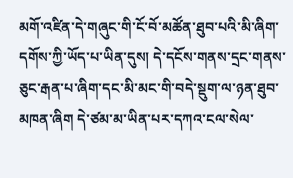མགོ་འཛིན་དེ་གཞུང་གི་ངོ་བོ་མཚོན་ཐུབ་པའི་མི་ཞིག་དགོས་ཀྱི་ཡོད་པ་ཡིན་དུས། དེ་དངོས་གནས་དྲང་གནས་ཅུང་རྒན་པ་ཞིག་དང་མི་མང་གི་བདེ་སྡུག་ལ་ཉན་ཐུབ་མཁན་ཞིག དེ་ཙམ་མ་ཡིན་པར་དཀའ་ངལ་སེལ་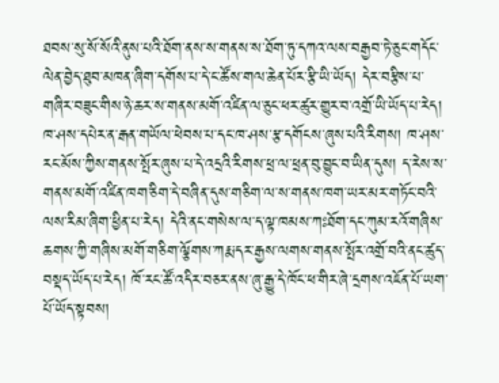ཐབས་སུ་སོ་སོའི་ནུས་པའི་ཐོག་ནས་ས་གནས་ས་ཐོག་ཏུ་དཀའ་ལས་བརྒྱབ་ཏེ་ཅུང་གདོང་ལེན་བྱེད་ཐུབ་མཁན་ཞིག་དགོས་པ་དེ་ང་ཚོས་གལ་ཆེན་པོར་རྩི་ཡི་ཡོད། དེར་བརྩིས་པ་གཞིར་བཟུང་གིས་ཉེ་ཆར་ས་གནས་མགོ་འཛིན་ལ་ཅུང་ཕར་ཚུར་གྱུར་བ་འགྲོ་ཡི་ཡོད་པ་རེད། ཁ་ཤས་དཔེར་ན་རྒན་གཡོལ་ཕེབས་པ་དང་ཁ་ཤས་རྩ་དགོངས་ཞུས་པའི་རིགས། ཁ་ཤས་རང་མོས་ཀྱིས་གནས་སྤོར་ཞུས་པ་དེ་འདྲའི་རིགས་ཕྲ་ལ་ཕྲན་བུ་བྱུང་བ་ཡིན་དུས། ད་རེས་ས་གནས་མགོ་འཛིན་ཁག་ཅིག་དེ་བཞིན་དུས་གཅིག་ལ་ས་གནས་ཁག་ཡར་མར་གཏོང་བའི་ལས་རིམ་ཞིག་ཕྱིན་པ་རེད། དེའི་ནང་གསེས་ལ་ད་ལྟ་ཁམས་ཀཿཐོག་དང་ཀུམ་རའོ་གཞིས་ཆགས་ཀྱི་གཞིས་མགོ་གཅིག་ལྕོགས་ཀརྨ་དར་རྒྱས་ལགས་གནས་སྤོར་འགྲོ་བའི་ནང་ཚུད་བསྡད་ཡོད་པ་རེད། ཁོ་རང་ཚོ་འདིར་བཅར་ནས་ཞུ་རྒྱུ་དེ་ཁོང་ཕ་གིར་ཞེ་དྲགས་འཇོན་པོ་ཡག་པོ་ཡོད་སྟབས།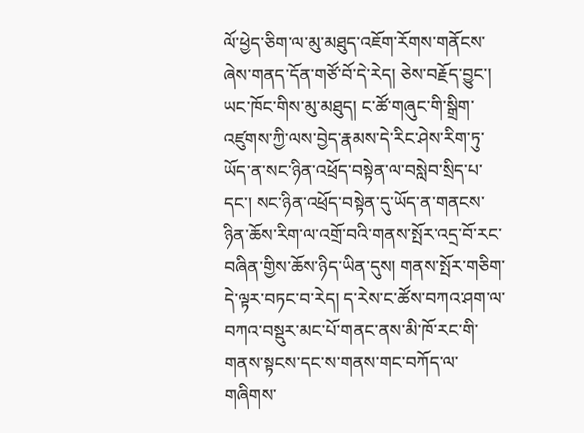ལོ་ཕྱེད་ཅིག་ལ་མུ་མཐུད་འཇོག་རོགས་གནོངས་ཞེས་གནད་དོན་གཙོ་བོ་དེ་རེད། ཅེས་བརྗོད་བྱུང་།
ཡང་ཁོང་གིས་མུ་མཐུད། ང་ཚོ་གཞུང་གི་སྒྲིག་འཛུགས་ཀྱི་ལས་བྱེད་རྣམས་དེ་རིང་ཤེས་རིག་ཏུ་ཡོད་ན་སང་ཉིན་འཕྲོད་བསྟེན་ལ་བསླེབ་སྲིད་པ་དང་། སང་ཉིན་འཕྲོད་བསྟེན་དུ་ཡོད་ན་གནངས་ཉིན་ཆོས་རིག་ལ་འགྲོ་བའི་གནས་སྤོར་འདྲ་བོ་རང་བཞིན་གྱིས་ཆོས་ཉིད་ཡིན་དུས། གནས་སྤོར་གཅིག་དེ་ལྟར་བཏང་བ་རེད། ད་རེས་ང་ཚོས་བཀའ་ཤག་ལ་བཀའ་བསྡུར་མང་པོ་གནང་ནས་མི་ཁོ་རང་གི་གནས་སྟངས་དང་ས་གནས་གང་བཀོད་ལ་གཞིགས་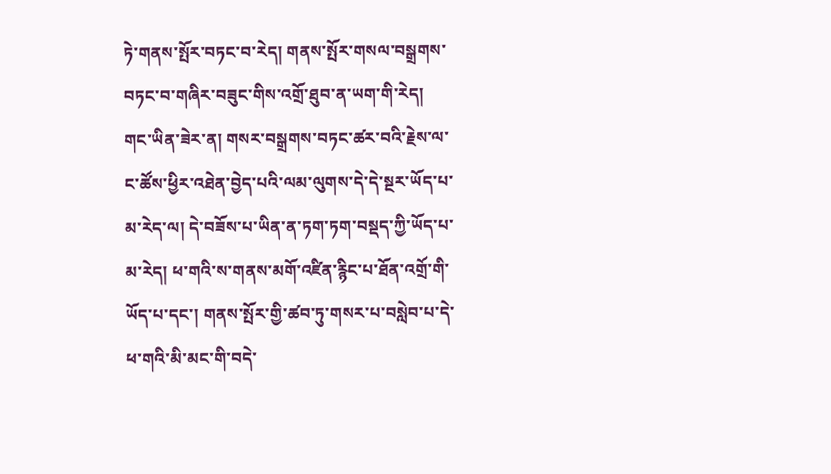ཏེ་གནས་སྤོར་བཏང་བ་རེད། གནས་སྤོར་གསལ་བསྒྲགས་བཏང་བ་གཞིར་བཟུང་གིས་འགྲོ་ཐུབ་ན་ཡག་གི་རེད། གང་ཡིན་ཟེར་ན། གསར་བསྒྲགས་བཏང་ཚར་བའི་རྗེས་ལ་ང་ཚོས་ཕྱིར་འཐེན་བྱེད་པའི་ལམ་ལུགས་དེ་དེ་སྔར་ཡོད་པ་མ་རེད་ལ། དེ་བཟོས་པ་ཡིན་ན་ཏག་ཏག་བསྡད་ཀྱི་ཡོད་པ་མ་རེད། ཕ་གའི་ས་གནས་མགོ་འཛིན་རྙིང་པ་ཐོན་འགྲོ་གི་ཡོད་པ་དང་། གནས་སྤོར་གྱི་ཚབ་ཏུ་གསར་པ་བསླེབ་པ་དེ་ཕ་གའི་མི་མང་གི་བདེ་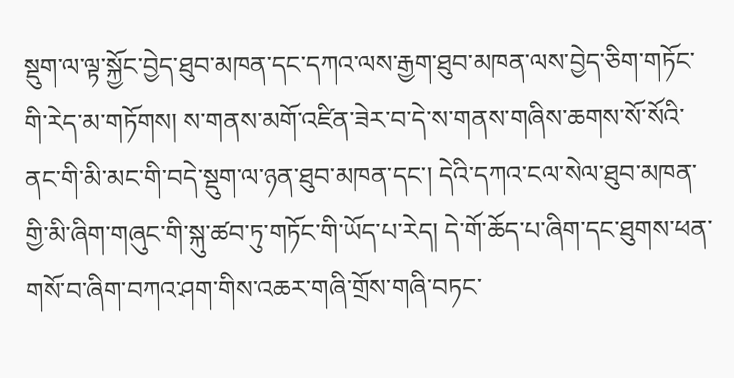སྡུག་ལ་ལྟ་སྐྱོང་བྱེད་ཐུབ་མཁན་དང་དཀའ་ལས་རྒྱག་ཐུབ་མཁན་ལས་བྱེད་ཅིག་གཏོང་གི་རེད་མ་གཏོགས། ས་གནས་མགོ་འཛིན་ཟེར་བ་དེ་ས་གནས་གཞིས་ཆགས་སོ་སོའི་ནང་གི་མི་མང་གི་བདེ་སྡུག་ལ་ཉན་ཐུབ་མཁན་དང་། དེའི་དཀའ་ངལ་སེལ་ཐུབ་མཁན་གྱི་མི་ཞིག་གཞུང་གི་སྐུ་ཚབ་ཏུ་གཏོང་གི་ཡོད་པ་རེད། དེ་གོ་ཆོད་པ་ཞིག་དང་ཐུགས་ཕན་གསོ་བ་ཞིག་བཀའ་ཤག་གིས་འཆར་གཞི་གྲོས་གཞི་བཏང་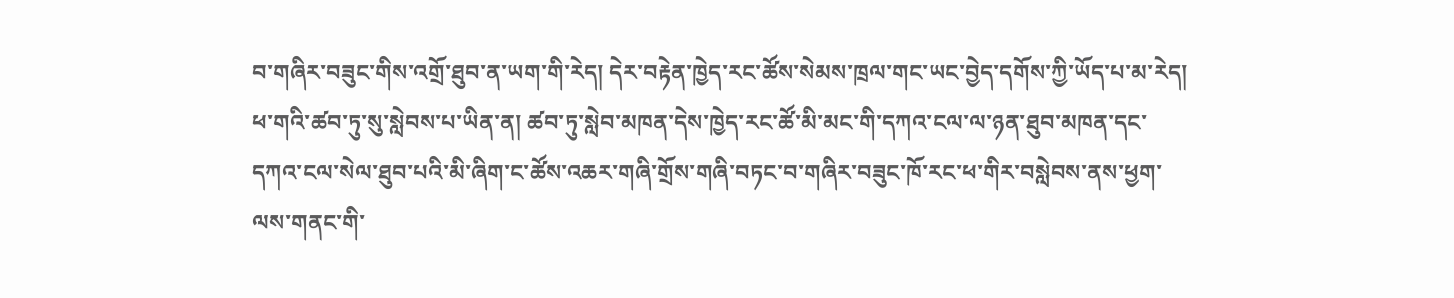བ་གཞིར་བཟུང་གིས་འགྲོ་ཐུབ་ན་ཡག་གི་རེད། དེར་བརྟེན་ཁྱེད་རང་ཚོས་སེམས་ཁྲལ་གང་ཡང་བྱེད་དགོས་ཀྱི་ཡོད་པ་མ་རེད། ཕ་གའི་ཚབ་ཏུ་སུ་སླེབས་པ་ཡིན་ན། ཚབ་ཏུ་སླེབ་མཁན་དེས་ཁྱེད་རང་ཚོ་མི་མང་གི་དཀའ་ངལ་ལ་ཉན་ཐུབ་མཁན་དང་དཀའ་ངལ་སེལ་ཐུབ་པའི་མི་ཞིག་ང་ཚོས་འཆར་གཞི་གྲོས་གཞི་བཏང་བ་གཞིར་བཟུང་ཁོ་རང་ཕ་གིར་བསླེབས་ནས་ཕྱག་ལས་གནང་གི་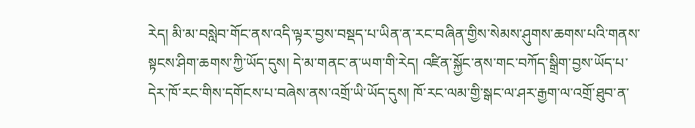རེད། མི་མ་བསླེབ་གོང་ནས་འདི་ལྟར་བྱས་བསྡད་པ་ཡིན་ན་རང་བཞིན་གྱིས་སེམས་ཤུགས་ཆགས་པའི་གནས་སྟངས་ཤིག་ཆགས་ཀྱི་ཡོད་དུས། དེ་མ་གནང་ན་ཡག་གི་རེད། འཛིན་སྐྱོང་ནས་གང་བཀོད་སྒྲིག་བྱས་ཡོད་པ་དེར་ཁོ་རང་གིས་དགོངས་པ་བཞེས་ནས་འགྲོ་ཡི་ཡོད་དུས། ཁོ་རང་ལམ་གྱི་སྒང་ལ་ཤར་རྒྱག་ལ་འགྲོ་ཐུབ་ན་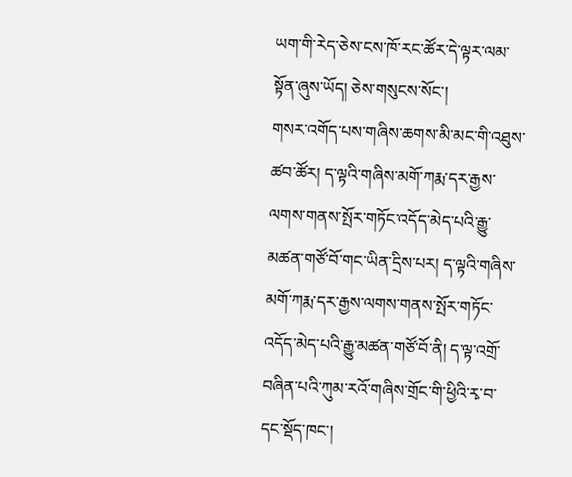ཡག་གི་རེད་ཅེས་ངས་ཁོ་རང་ཚོར་དེ་ལྟར་ལམ་སྟོན་ཞུས་ཡོད། ཅེས་གསུངས་སོང་།
གསར་འགོད་པས་གཞིས་ཆགས་མི་མང་གི་འཐུས་ཚབ་ཚོར། ད་ལྟའི་གཞིས་མགོ་ཀརྨ་དར་རྒྱས་ལགས་གནས་སྤོར་གཏོང་འདོད་མེད་པའི་རྒྱུ་མཚན་གཙོ་བོ་གང་ཡིན་དྲིས་པར། ད་ལྟའི་གཞིས་མགོ་ཀརྨ་དར་རྒྱས་ལགས་གནས་སྤོར་གཏོང་འདོད་མེད་པའི་རྒྱུ་མཚན་གཙོ་བོ་ནི། ད་ལྟ་འགྲོ་བཞིན་པའི་ཀུམ་རའོ་གཞིས་གྲོང་གི་ཕྱིའི་རྭ་བ་དང་སྡོད་ཁང་།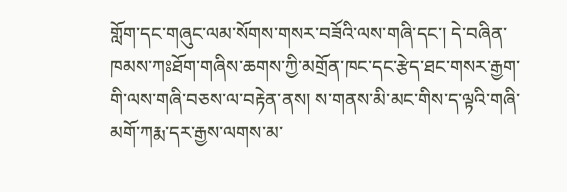གློག་དང་གཞུང་ལམ་སོགས་གསར་བཟོའི་ལས་གཞི་དང་། དེ་བཞིན་ཁམས་ཀཿཐོག་གཞིས་ཆགས་ཀྱི་མགྲོན་ཁང་དང་རྩེད་ཐང་གསར་རྒྱག་གི་ལས་གཞི་བཅས་ལ་བརྟེན་ནས། ས་གནས་མི་མང་གིས་ད་ལྟའི་གཞི་མགོ་ཀརྨ་དར་རྒྱས་ལགས་མ་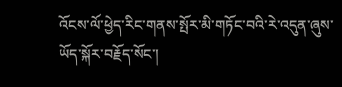འོངས་ལོ་ཕྱེད་རིང་གནས་སྤོར་མི་གཏོང་བའི་རེ་འདུན་ཞུས་ཡོད་སྐོར་བརྗོད་སོང་།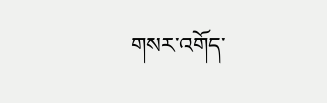གསར་འགོད་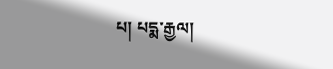པ། པདྨ་རྒྱལ།